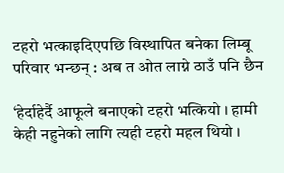टहरो भत्काइदिएपछि विस्थापित बनेका लिम्बू परिवार भन्छन् : अब त ओत लाग्ने ठाउँ पनि छैन

‘हेर्दाहेर्दै आफूले बनाएको टहरो भत्कियो । हामी केही नहुनेको लागि त्यही टहरो महल थियो ।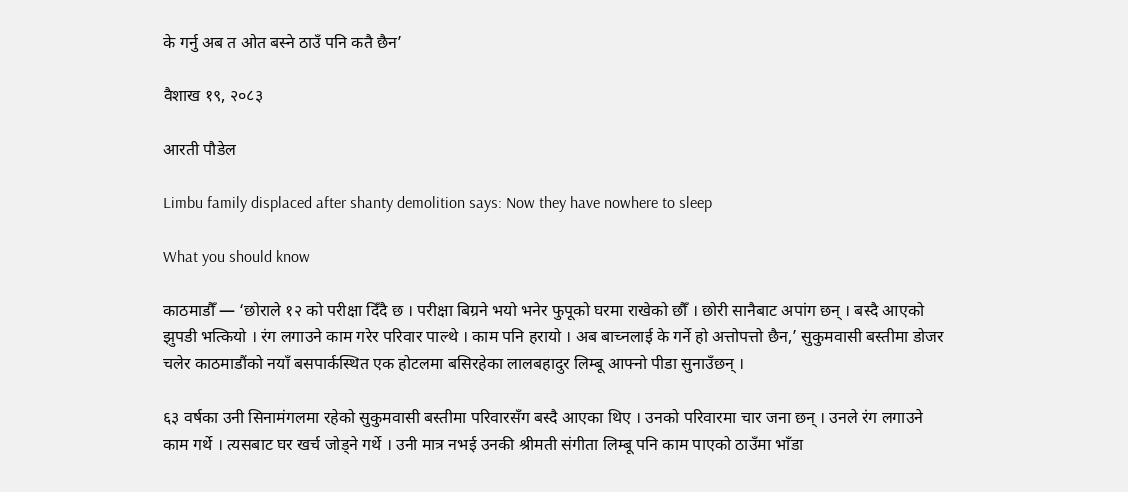के गर्नु अब त ओत बस्ने ठाउँ पनि कतै छैन’

वैशाख १९, २०८३

आरती पौडेल

Limbu family displaced after shanty demolition says: Now they have nowhere to sleep

What you should know

काठमाडौँ — ‘छोराले १२ को परीक्षा दिँदै छ । परीक्षा बिग्रने भयो भनेर फुपूको घरमा राखेको छौँ । छोरी सानैबाट अपांग छन् । बस्दै आएको झुपडी भत्कियो । रंग लगाउने काम गरेर परिवार पाल्थे । काम पनि हरायो । अब बाच्नलाई के गर्ने हो अत्तोपत्तो छैन,’ सुकुमवासी बस्तीमा डोजर चलेर काठमाडौंको नयाँ बसपार्कस्थित एक होटलमा बसिरहेका लालबहादुर लिम्बू आफ्नो पीडा सुनाउँछन् ।

६३ वर्षका उनी सिनामंगलमा रहेको सुकुमवासी बस्तीमा परिवारसँग बस्दै आएका थिए । उनको परिवारमा चार जना छन् । उनले रंग लगाउने काम गर्थे । त्यसबाट घर खर्च जोड्ने गर्थे । उनी मात्र नभई उनकी श्रीमती संगीता लिम्बू पनि काम पाएको ठाउँमा भाँडा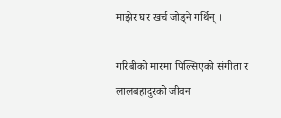माझेर घर खर्च जोड्ने गर्थिन् ।

गरिबीको मारमा पिल्सिएको संगीता र लालबहादुरको जीवन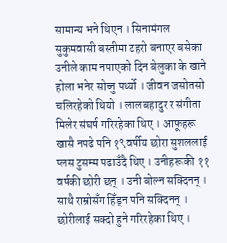सामान्य भने थिएन । सिनामंगल सुकुमवासी बस्तीमा टहरो बनाएर बसेका उनीले काम नपाएको दिन बेलुका के खाने होला भनेर सोच्नु पर्थ्यो । जीवन जसोतसो चलिरहेको थियो । लालबहादुर र संगीता मिलेर संघर्ष गरिरहेका थिए । आफूहरू खासै नपढे पनि १९वर्षीय छोरा सुशललाई प्लस टुसम्म पढाउँदै थिए । उनीहरूकी ११ वर्षकी छोरी छन् । उनी बोल्न सक्दिनन् । साथै राम्रोसँग हिँड्न पनि सक्दिनन् । छोरीलाई सक्दो हुने गरिरहेका थिए ।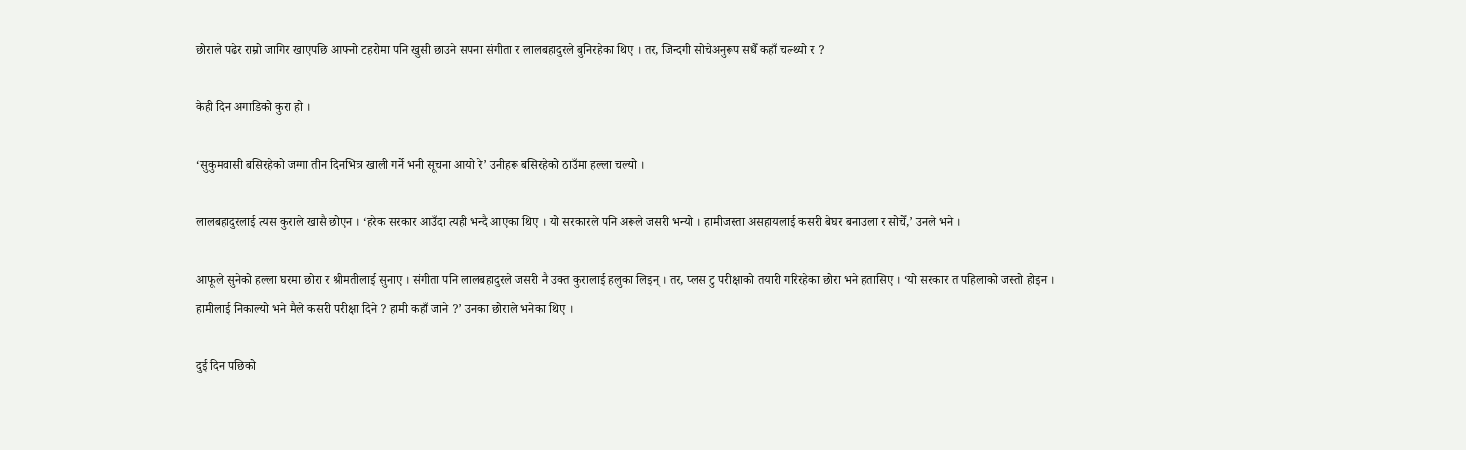छोराले पढेर राम्रो जागिर खाएपछि आफ्नो टहरोमा पनि खुसी छाउने सपना संगीता र लालबहादुरले बुनिरहेका थिए । तर, जिन्दगी सोचेअनुरूप सधैँ कहाँ चल्थ्यो र ?

केही दिन अगाडिको कुरा हो ।

‘सुकुमवासी बसिरहेको जग्गा तीन दिनभित्र खाली गर्ने भनी सूचना आयो रे’ उनीहरू बसिरहेको ठाउँमा हल्ला चल्यो ।

लालबहादुरलाई त्यस कुराले खासै छोएन । ‘हरेक सरकार आउँदा त्यही भन्दै आएका थिए । यो सरकारले पनि अरूले जसरी भन्यो । हामीजस्ता असहायलाई कसरी बेघर बनाउला र सोचेँ,’ उनले भने ।

आफूले सुनेको हल्ला घरमा छोरा र श्रीमतीलाई सुनाए । संगीता पनि लालबहादुरले जसरी नै उक्त कुरालाई हलुका लिइन् । तर, प्लस टु परीक्षाको तयारी गरिरहेका छोरा भने हतासिए । ‘यो सरकार त पहिलाको जस्तो होइन । हामीलाई निकाल्यो भने मैले कसरी परीक्षा दिने ? हामी कहाँ जाने ?’ उनका छोराले भनेका थिए ।

दुई दिन पछिको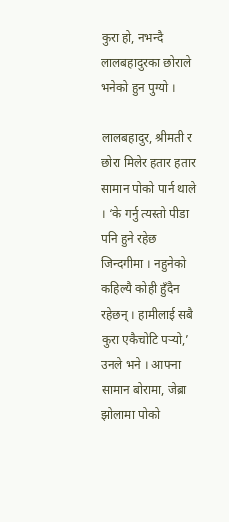कुरा हो, नभन्दै लालबहादुरका छोराले भनेको हुन पुग्यो ।

लालबहादुर, श्रीमती र छोरा मिलेर हतार हतार सामान पोको पार्न थाले । ‘के गर्नु त्यस्तो पीडा पनि हुने रहेछ जिन्दगीमा । नहुनेको कहिल्यै कोही हुँदैन रहेछन् । हामीलाई सबै कुरा एकैचोटि पर्‍यो,’ उनले भने । आफ्ना सामान बोरामा, जेब्रा झोलामा पोको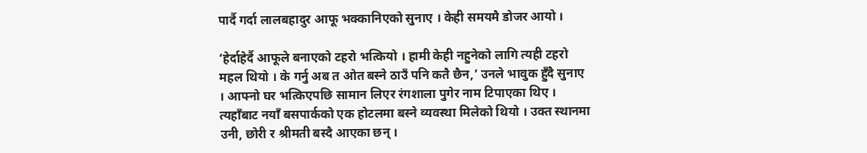पार्दै गर्दा लालबहादुर आफू भक्कानिएको सुनाए । केही समयमै डोजर आयो ।

‘हेर्दाहेर्दै आफूले बनाएको टहरो भत्कियो । हामी केही नहुनेको लागि त्यही टहरो महल थियो । के गर्नु अब त ओत बस्ने ठाउँ पनि कतै छैन,’ उनले भावुक हुँदै सुनाए । आफ्नो घर भत्किएपछि सामान लिएर रंगशाला पुगेर नाम टिपाएका थिए । त्यहाँबाट नयाँ बसपार्कको एक होटलमा बस्ने व्यवस्था मिलेको थियो । उक्त स्थानमा उनी, छोरी र श्रीमती बस्दै आएका छन् ।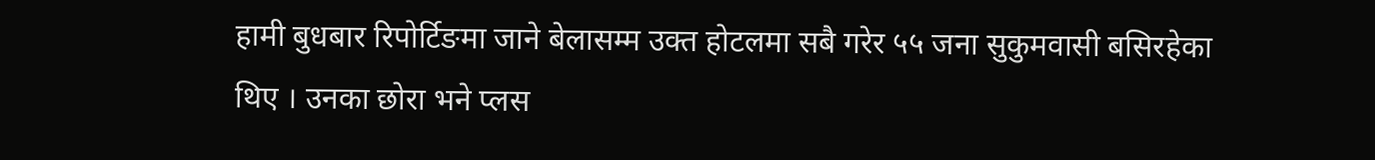हामी बुधबार रिपोर्टिङमा जाने बेलासम्म उक्त होटलमा सबै गरेर ५५ जना सुकुमवासी बसिरहेका थिए । उनका छोरा भने प्लस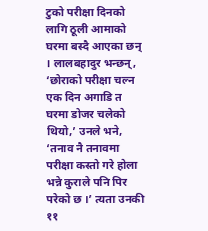टुको परीक्षा दिनको लागि ठूली आमाको घरमा बस्दै आएका छन् । लालबहादुर भन्छन्, ‘छोराको परीक्षा चल्न एक दिन अगाडि त घरमा डोजर चलेको थियो,’ उनले भने, ‘तनाव नै तनावमा परीक्षा कस्तो गरे होला भन्ने कुराले पनि पिर परेको छ ।’ त्यता उनकी ११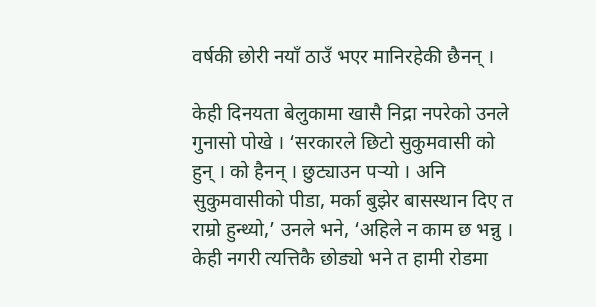वर्षकी छोरी नयाँ ठाउँ भएर मानिरहेकी छैनन् ।

केही दिनयता बेलुकामा खासै निद्रा नपरेको उनले गुनासो पोखे । ‘सरकारले छिटो सुकुमवासी को हुन् । को हैनन् । छुट्याउन पर्‍यो । अनि सुकुमवासीको पीडा, मर्का बुझेर बासस्थान दिए त राम्रो हुन्थ्यो,’ उनले भने, ‘अहिले न काम छ भन्नु । केही नगरी त्यत्तिकै छोड्यो भने त हामी रोडमा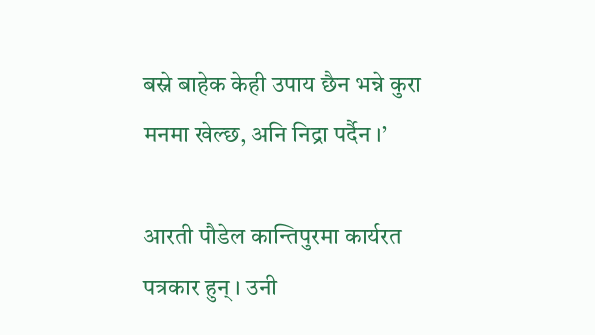बस्ने बाहेक केही उपाय छैन भन्ने कुरा मनमा खेल्छ, अनि निद्रा पर्दैन ।’

आरती पौडेल कान्तिपुरमा कार्यरत पत्रकार हुन् । उनी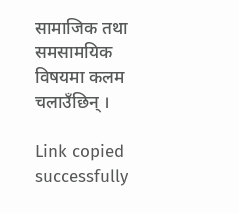सामाजिक तथा समसामयिक विषयमा कलम चलाउँछिन् ।

Link copied successfully